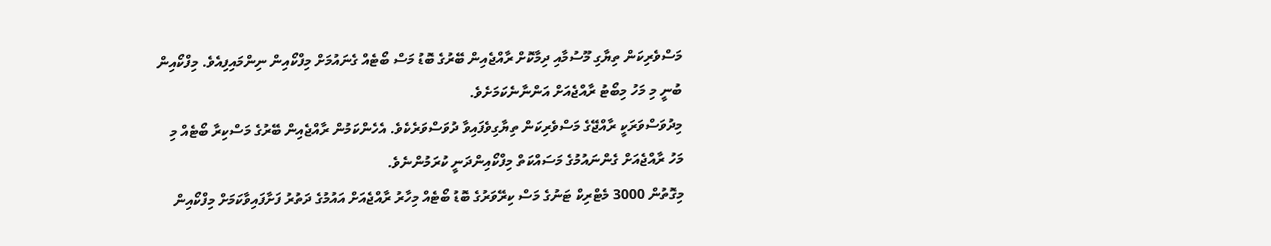މަސްވެރިކަން ތިޔާގި މޫސުމާއި ދިމާކޮށް ރާއްޖެއިން ބޭރުގެ ބޮޑު މަސް ބޯޓެއް ގެނައުމަށް މިފްކޯއިން ނިންމައިފިއެވެ. މިފްކޯއިން ބުނީ މި މަހު މިބޯޓު ރާއްޖެއަށް އަންނާނެކަމަށެވެ.
މިދުވަސްވަރަކީ ރާއްޖޭގެ މަސްވެރިކަން ތިޔާގިވެފައިވާ ދުވަސްވަރެކެވެ. އެހެންކަމުން ރާއްޖެއިން ބޭރުގެ މަސްކިރާ ބޯޓެއް މި މަހު ރާއްޖެއަށް ގެންނައުމުގެ މަސައްކަތް މިފްކޯއިންދަނީ ކުރަމުންނެވެ.
މިގޮތުން 3000 މެޓްރިކް ޓަނުގެ މަސް ކިރޭވަރުގެ ބޮޑު ބޯޓެއް މިހާރު ރާއްޖެއަށް އައުމުގެ ދަތުރު ފަށާފައިވާކަމަށް މިފްކޯއިން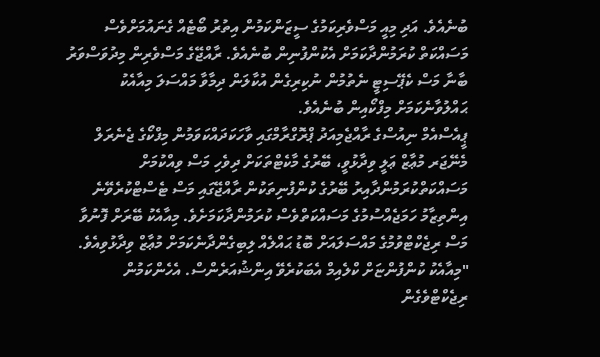ބުނެއެވެ. އަދި މިއީ މަސްވެރިކަމުގެ ސީޒަންކަމުން އިތުރު ބޯޓެއް ގެނައުމަށްވެސް މަސައްކަތް ކުރަމުންދާކަމަށް އެކުންފުނިން ބުނެއެވެ. ރާއްޖޭގެ މަސްވެރިން މިދުވަސްވަރު ބާނާ މަސް ކެޕޭސިޓީ ނެތުމުން ނުކިރިގެން އުކާލަން ދިމާވާ މައްސަލަ މިއާއެކު ޙައްލުވާނެކަމަށް މިފްކޯއިން ބުނެއެވެ.
ޕީއެސްއެމް ނިއުސްގެ ރާއްޖެމިއަދު ޕްރޮގްރާމްގައި ވާހަކަދައްކަވަމުން މިފްކޯގެ ޖެނެރަލް މެނޭޖަރ މުޢާޒް ޢަލީ ވިދާޅުވީ، ބޭރުގެ މާކެޓްތަކަށް ދިވެހި މަސް ވިއްކުމަށް މަސައްކަތްކުރަމުންދާއިރު ބޭރުގެ ކުންފުނިތަކުން ރާއްޖޭގައި މަސް ޓެސްޓްކުރެވޭނެ އިންތިޒާމު ހަމަޖެއްސުމުގެ މަސައްކަތްވެސް ކުރަމުންދާކަމަށެވެ. މިއާއެކު ބޭރަށް ފޮނުވާ މަސް ރިޖެކްޓްވުމުގެ މައްސަލައަށް ބޮޑު ޙައްލެއް ލިބިގެންދާނެކަމަށް މުޢާޒް ވިދާޅުވިއެވެ.
"މިއާއެކު ކުންފުންޏަށް ކްލެއިމް އެބަކުރެވޭ އިންޝުއަރެންސް. އެހެންކަމުން ރިޖެކްޓްވެގެން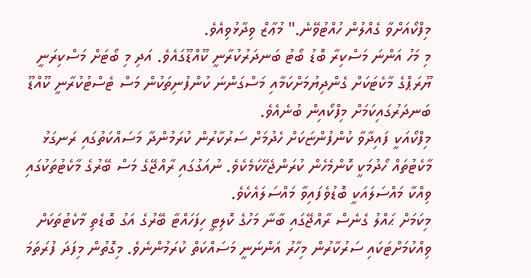މިފްކޯއަށްވާ ގެއްލުން ހުއްޓުވޭނެ." މުޢާޒް ވިދާޅުވިއެވެ.
މި މަހު އަންނަ މަސްކިރާ ބޮޑު ބޯޓު ބަނދަރުކުރާނީ ކޫއްޑޫގައެވެ. އަދި މި ބޯޓަށް މަސްކިރަނީ ޔޫރަޕްގެ މާކެޓަކަށް ގެންދިޔުމަށްކަމާއި މަސްގަންނަ ކުންފުނިތަކުން މަސް ޓެސްޓުކުރާނީ ކޫއްޑޫ ބަނދަރުގައިކަމަށް މިފްކޯއިން ބުނެއެވެ.
މިފްކޯއަކީ ފައިދާވާ ކުންފުންޏަކަށް ހެދުމަށް ސަރުކާރުން ކުރަމުންދާ މަސައްކަތުގައި ރަނގަޅު މާކެޓުތައް ހޯދުމަކީ ކޮންމެހެން ކުރަންޖެހޭކަމެކެވެ. ނުއަގުގައި ރާއްޖޭގެ މަސް ބޭރުގެ މާކެޓުތަކުގައި ވިއްކާ މައްސަލައަކީ ބޮޑުވެފައިވާ މައްސަލައެކެވެ.
މިކަމަށް ޙައްލު ގެނެސް ރާއްޖޭގައި ބާނާ މަހުގެ ކޮލިޓީ ހިފަހައްޓާ ބޭރުގެ އަގު ބޮޑެތި މާކެޓުތަކަށް ވިއްކުމަށްޓަކައި ސަރުކާރުން މިހާރު އަންނަނީ މަސައްކަތް ކުރަމުންނެވެ. މިގޮތުން މިފަދަ ފުރަތަމަ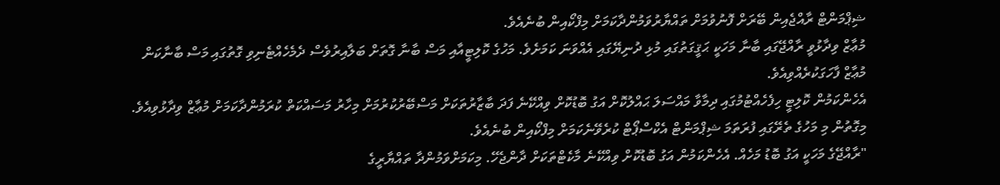ޝިޕްމަންޓް ރާއްޖެއިން ބޭރަށް ފޮނުވުމަށް ތައްޔާރުވަމުންދާކަމަށް މިފްކޯއިން ބުނެއެވެ.
މުޢާޒް ވިދާޅުވީ ރާއްޖޭގައި ބާނާ މަހަކީ ޙަޤީގަތުގައި މުޅި ދުނިޔޭގައި އެއްވަނަ ކަމަށެވެ. މަހުގެ ކޮލިޓީއާއި މަސް ބާނާ ގޮތަށް ބަލާއިރުވެސް ދެމެހެއްޓެނިވި ގޮތުގައި މަސް ބާނާކަން މުޢާޒް ފާހަގަކުރެއްވިއެވެ.
އެހެންކަމުން ކޮލިޓީ ހިފެހެއްޓުމުގައި ދިމާވާ މައްސަލަ ޙައްލުކޮށް އަގު ބޮޑުކޮށް ވިއްކޭނެ ފަދަ ބާޒާރުތަކަށް މަސްބޭރުކުރުމަށް މިހާރު މަސައްކަތް ކުރަމުންދާކަމަށް މުޢާޒް ވިދާޅުވިއެވެ. މިގޮތުން މި މަހުގެ ތެރޭގައި ފުރަތަމަ ޝިޕްމަންޓް އެކްސްޕޯޓް ކުރެވޭނެކަމަށް މިފްކޯއިން ބުނެއެވެ.
"ރާއްޖޭގެ މަހަކީ އަގު ބޮޑު މަހެއް. އެހެންކަމުން އަގު ބޮޑުކޮށް ވިއްކޭނެ މާކެޓްތަކަށް ދާންޖެހޭ. މިކަމަށްވަމުންދާ ތައްޔާރީގެ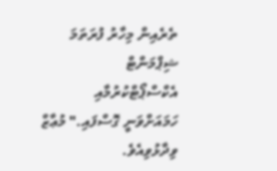ތެރެއިން މިހާރު ފުރަތަމަ ޝިޕްމަންޓް އެކްސްޕޯޓްކުރުމާއި ހަމައަށްވަނީ ގޮސްފައި." މުޢާޒް ވިދާޅުވިއެވެ.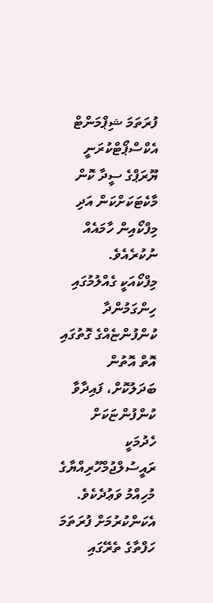ފުރަތަމަ ޝިޕްމަންޓް އެކްސްޕޯޓްކުރަނީ ޔޫރަޕްގެ ސީދާ ކޮން މާކެޓަކަށްކަން އަދި މިފްކޯއިން ހާމައެއް ނުކުރެއެވެ.
މިފްކޯއަކީ ގެއްލުމުގައި ހިންގަމުންދާ ކުންފުންޏެއްގެ ގޮތުގައި އޮތް އޮތުން ބަދަލުކޮށް، ފައިދާވާ ކުންފުންޏަކަށް ހެދުމަކީ ރައީސުލްޖުމްހޫރިއްޔާގެ މުހިއްމު ވަޢުދެކެވެ. އެކަންކުރުމަށް ފުރަތަމަ ހަފްތާގެ ތެރޭގައި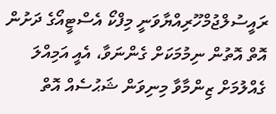ރައީސުލްޖުމްހޫރިއްޔާވަނީ މިފްކޯ އެސްޓީއޯގެ ދަށުން އޮތް އޮތުން ނިމުމަކަށް ގެންނަވާ، އެއީ އަމިއްލަ ގެއްލުމަށް ޒިންމާވާ މިނިވަން ޝަޙުސެއް އޮތް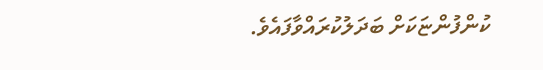ކުންފުންޏަކަށް ބަދަލުކުރައްވާފައެވެ.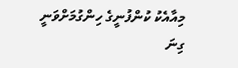މިއާއެކު ކުންފުނީގެ ހިންގުމަށްވަނީ ގިނަ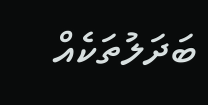ބަދަލުތަކެއް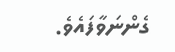ގެންނަވާފައެވެ.